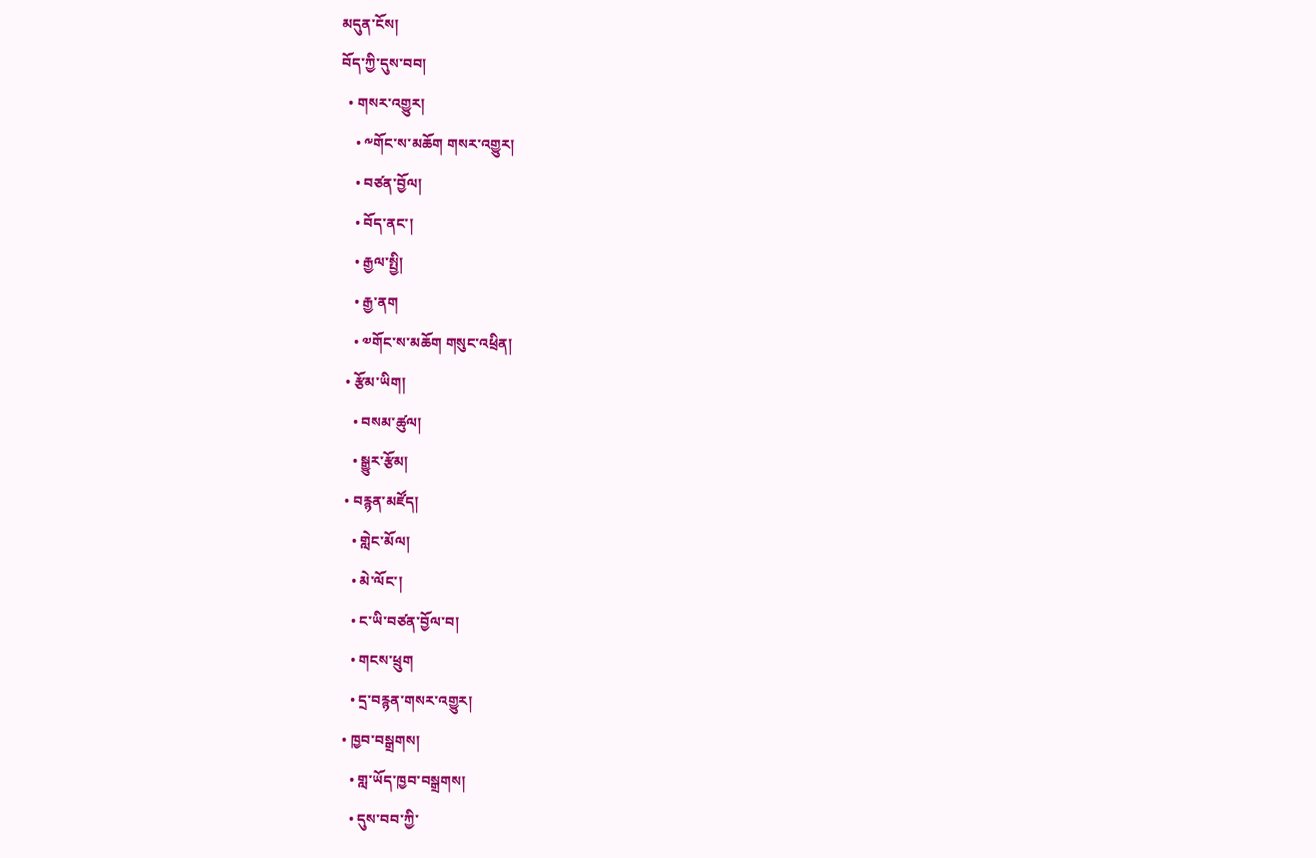མདུན་ངོས།
བོད་ཀྱི་དུས་བབ།
  • གསར་འགྱུར།
    • ༸གོང་ས་མཆོག གསར་འགྱུར།
    • བཙན་བྱོལ།
    • བོད་ནང་།
    • རྒྱལ་སྤྱི།
    • རྒྱ་ནག
    • ༧གོང་ས་མཆོག གསུང་འཕྲིན།
  • རྩོམ་ཡིག།
    • བསམ་ཚུལ།
    • སྒྱུར་རྩོམ།
  • བརྙན་མཛོད།
    • གླེང་མོལ།
    • མེ་ལོང་།
    • ང་ཡི་བཙན་བྱོལ་བ།
    • གངས་ཕྲུག
    • དྲ་བརྙན་གསར་འགྱུར།
  • ཁྱབ་བསྒྲགས།
    • གླ་ཡོད་ཁྱབ་བསྒྲགས།
    • དུས་བབ་ཀྱི་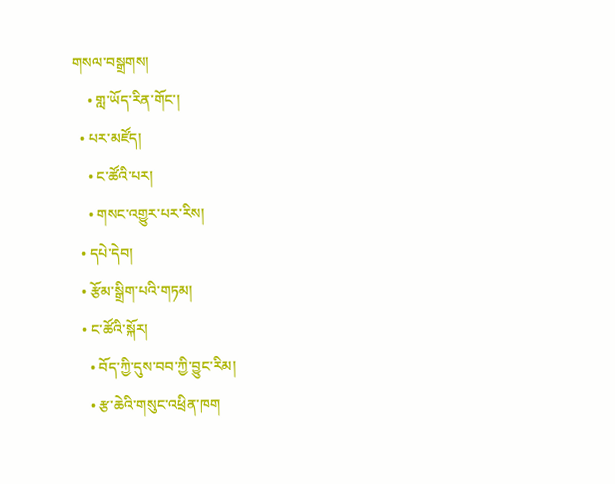གསལ་བསྒྲགས།
    • གླ་ཡོད་རིན་གོང་།
  • པར་མཛོད།
    • ང་ཚོའི་པར།
    • གསང་འགྱུར་པར་རིས།
  • དཔེ་དེབ།
  • རྩོམ་སྒྲིག་པའི་གཏམ།
  • ང་ཚོའི་སྐོར།
    • བོད་ཀྱི་དུས་བབ་ཀྱི་བྱུང་རིམ།
    • རྩ་ཆེའི་གསུང་འཕྲིན་ཁག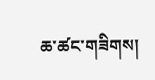ཆ་ཚང་གཟིགས།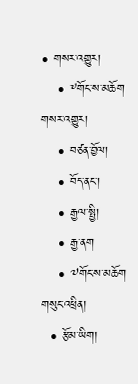• གསར་འགྱུར།
    • ༸གོང་ས་མཆོག གསར་འགྱུར།
    • བཙན་བྱོལ།
    • བོད་ནང་།
    • རྒྱལ་སྤྱི།
    • རྒྱ་ནག
    • ༧གོང་ས་མཆོག གསུང་འཕྲིན།
  • རྩོམ་ཡིག།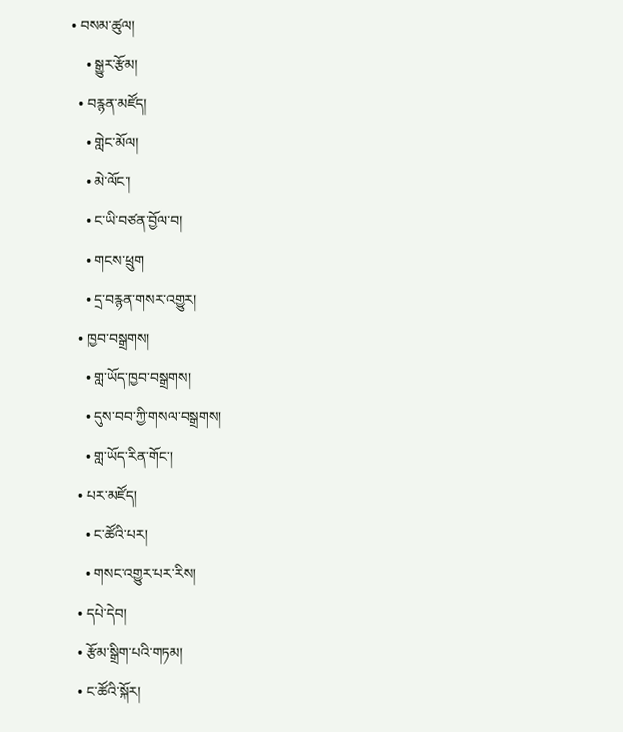• བསམ་ཚུལ།
    • སྒྱུར་རྩོམ།
  • བརྙན་མཛོད།
    • གླེང་མོལ།
    • མེ་ལོང་།
    • ང་ཡི་བཙན་བྱོལ་བ།
    • གངས་ཕྲུག
    • དྲ་བརྙན་གསར་འགྱུར།
  • ཁྱབ་བསྒྲགས།
    • གླ་ཡོད་ཁྱབ་བསྒྲགས།
    • དུས་བབ་ཀྱི་གསལ་བསྒྲགས།
    • གླ་ཡོད་རིན་གོང་།
  • པར་མཛོད།
    • ང་ཚོའི་པར།
    • གསང་འགྱུར་པར་རིས།
  • དཔེ་དེབ།
  • རྩོམ་སྒྲིག་པའི་གཏམ།
  • ང་ཚོའི་སྐོར།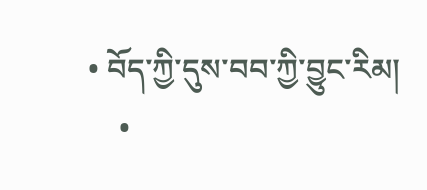• བོད་ཀྱི་དུས་བབ་ཀྱི་བྱུང་རིམ།
    •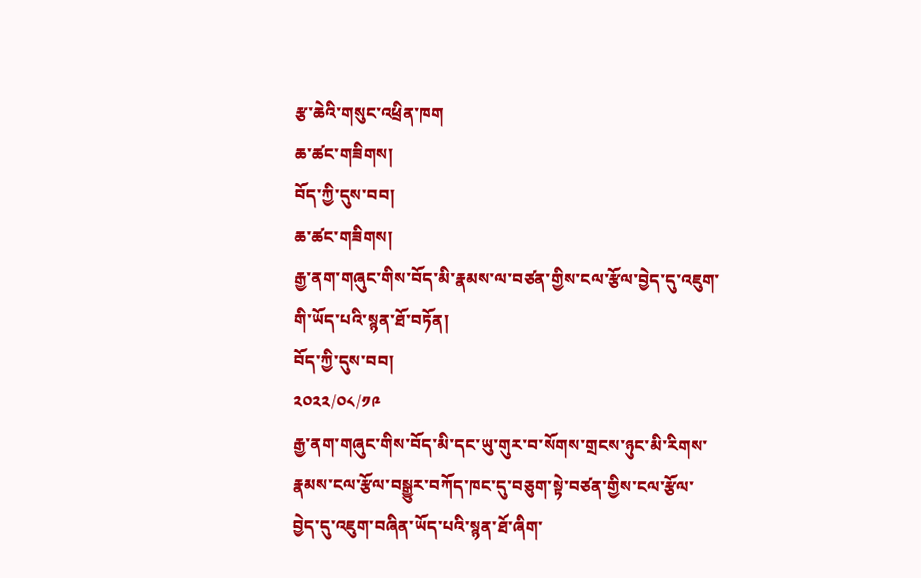རྩ་ཆེའི་གསུང་འཕྲིན་ཁག
ཆ་ཚང་གཟིགས།
བོད་ཀྱི་དུས་བབ།
ཆ་ཚང་གཟིགས།
རྒྱ་ནག་གཞུང་གིས་བོད་མི་རྣམས་ལ་བཙན་གྱིས་ངལ་རྩོལ་བྱེད་དུ་འཇུག་གི་ཡོད་པའི་སྙན་ཐོ་བཏོན།
བོད་ཀྱི་དུས་བབ།
༢༠༢༢/༠༨/༡༩
རྒྱ་ནག་གཞུང་གིས་བོད་མི་དང་ཡུ་གུར་བ་སོགས་གྲངས་ཉུང་མི་རིགས་རྣམས་ངལ་རྩོལ་བསྒྱུར་བཀོད་ཁང་དུ་བཅུག་སྟེ་བཙན་གྱིས་ངལ་རྩོལ་བྱེད་དུ་འཇུག་བཞིན་ཡོད་པའི་སྙན་ཐོ་ཞིག་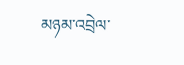མཉམ་འབྲེལ་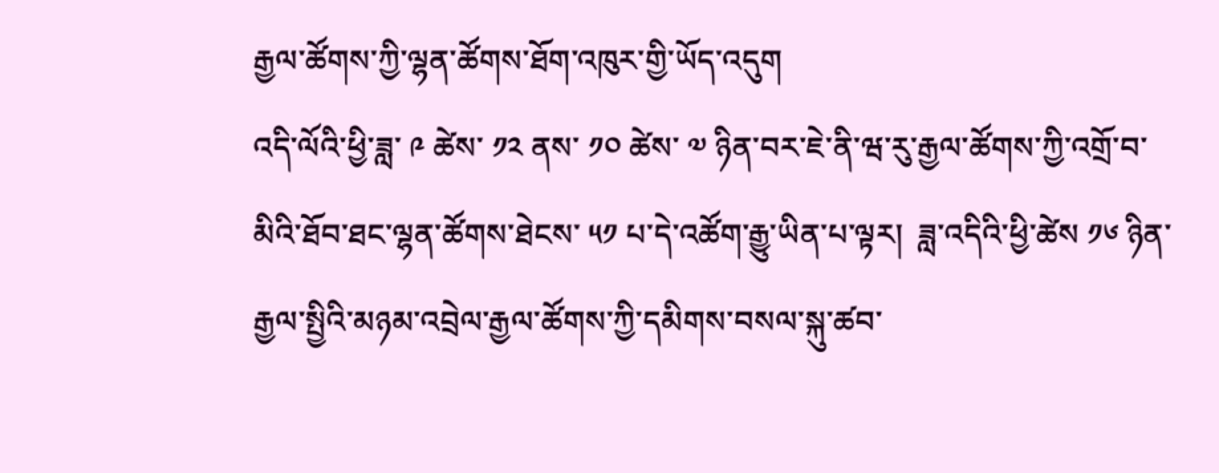རྒྱལ་ཚོགས་ཀྱི་ལྷན་ཚོགས་ཐོག་འཁུར་གྱི་ཡོད་འདུག
འདི་ལོའི་ཕྱི་ཟླ་ ༩ ཚེས་ ༡༢ ནས་ ༡༠ ཚེས་ ༧ ཉིན་བར་ཇེ་ནི་ཝ་རུ་རྒྱལ་ཚོགས་ཀྱི་འགྲོ་བ་མིའི་ཐོབ་ཐང་ལྷན་ཚོགས་ཐེངས་ ༥༡ པ་དེ་འཚོག་རྒྱུ་ཡིན་པ་ལྟར།  ཟླ་འདིའི་ཕྱི་ཚེས ༡༦ ཉིན་རྒྱལ་སྤྱིའི་མཉམ་འབྲེལ་རྒྱལ་ཚོགས་ཀྱི་དམིགས་བསལ་སྐུ་ཚབ་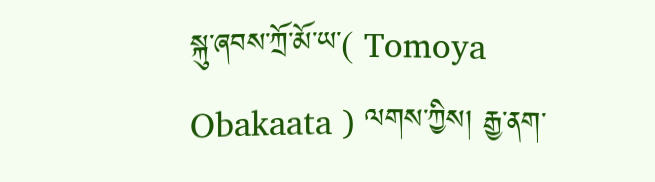སྐུ་ཞབས་ཀྲོ་མོ་ཡ་( Tomoya  Obakaata ) ལགས་ཀྱིས། རྒྱ་ནག་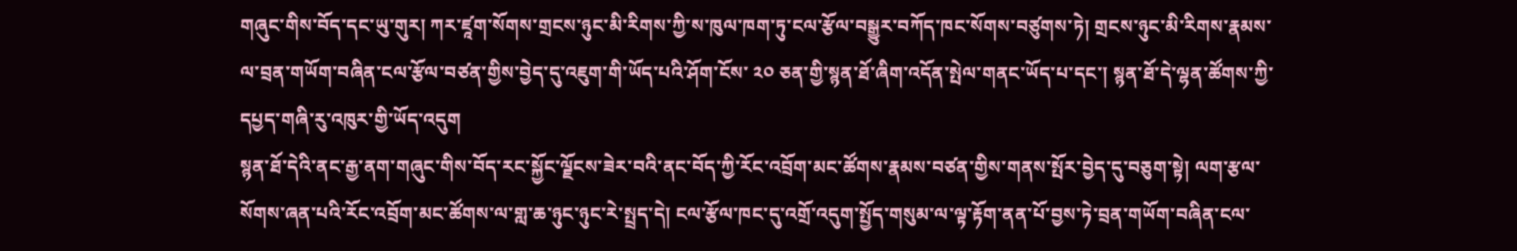གཞུང་གིས་བོད་དང་ཡུ་གུར། ཀར་ཛཱག་སོགས་གྲངས་ཉུང་མི་རིགས་ཀྱི་ས་ཁུལ་ཁག་ཏུ་ངལ་རྩོལ་བསྒྱུར་བཀོད་ཁང་སོགས་བཙུགས་ཏེ། གྲངས་ཉུང་མི་རིགས་རྣམས་ལ་བྲན་གཡོག་བཞིན་ངལ་རྩོལ་བཙན་གྱིས་བྱེད་དུ་འཇུག་གི་ཡོད་པའི་ཤོག་ངོས་ ༢༠ ཅན་གྱི་སྙན་ཐོ་ཞིག་འདོན་སྤེལ་གནང་ཡོད་པ་དང་། སྙན་ཐོ་དེ་ལྷན་ཚོགས་ཀྱི་དཔྱད་གཞི་རུ་འཁུར་གྱི་ཡོད་འདུག
སྙན་ཐོ་དེའི་ནང་རྒྱ་ནག་གཞུང་གིས་བོད་རང་སྐྱོང་ལྗོངས་ཟེར་བའི་ནང་བོད་ཀྱི་རོང་འབྲོག་མང་ཚོགས་རྣམས་བཙན་གྱིས་གནས་སྤོར་བྱེད་དུ་བཅུག་སྟེ། ལག་རྩལ་སོགས་ཞན་པའི་རོང་འབྲོག་མང་ཚོགས་ལ་གླ་ཆ་ཉུང་ཉུང་རེ་སྤྲད་དེ། ངལ་རྩོལ་ཁང་དུ་འགྲོ་འདུག་སྤྱོད་གསུམ་ལ་ལྟ་རྟོག་ནན་པོ་བྱས་ཏེ་བྲན་གཡོག་བཞིན་ངལ་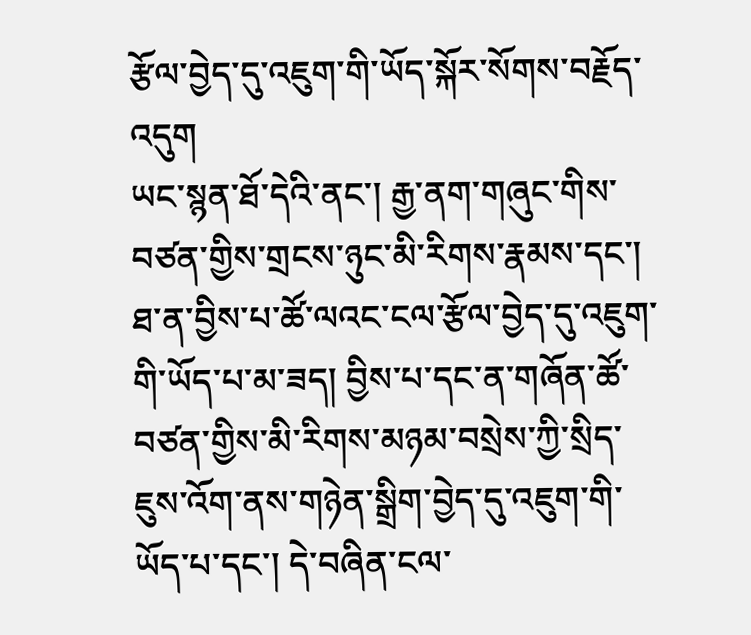རྩོལ་བྱེད་དུ་འཇུག་གི་ཡོད་སྐོར་སོགས་བརྗོད་འདུག
ཡང་སྙན་ཐོ་དེའི་ནང་། རྒྱ་ནག་གཞུང་གིས་བཙན་གྱིས་གྲངས་ཉུང་མི་རིགས་རྣམས་དང་། ཐ་ན་བྱིས་པ་ཚོ་ལའང་ངལ་རྩོལ་བྱེད་དུ་འཇུག་གི་ཡོད་པ་མ་ཟད། བྱིས་པ་དང་ན་གཞོན་ཚོ་བཙན་གྱིས་མི་རིགས་མཉམ་བསྲེས་ཀྱི་སྲིད་ཇུས་འོག་ནས་གཉེན་སྒྲིག་བྱེད་དུ་འཇུག་གི་ཡོད་པ་དང་། དེ་བཞིན་ངལ་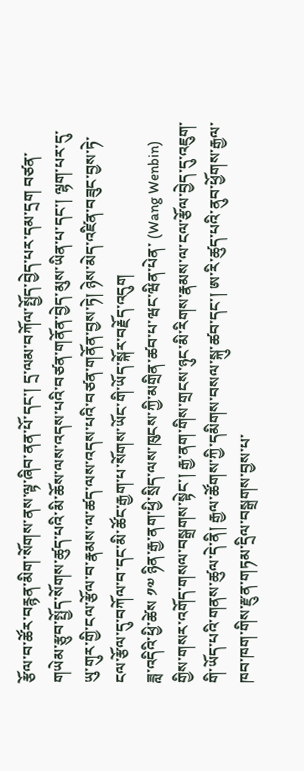རྩོལ་བ་ཚོར་བརྙན་མིག་སོགས་ནས་ལྟ་ཞིབ་ནན་པོ་དང་། དྲ་ལམ་བཀོལ་སྤྱོད་བྱེད་པར་དམ་དྲག བཙན་གཡེམ་རྩུབ་སྤྱོད་སོགས་ཚུད་པའི་མི་ཆོས་ལས་འདས་པའི་བཙན་གནོན་བྱེད་མུས་ཡིན་པ་དང་། ལྷག་པར་དུ་ཡུ་གུར་གྱི་ངལ་རྩོལ་བ་རྣམས་ལ་ཚད་ལས་འདས་པའི་བཙན་གནོན་བྱས་ཏེ། ཉེས་མེད་འཛིན་བཟུང་བྱས་ཏེ་ངལ་རྩོལ་དུ་བཀོལ་བ་དང་མི་ཚོང་རྒྱག་པ་སོགས་ཡོང་གི་ཡོད་སྐོར་བརྗོད་འདུག
ཟླ་འདིའི་ཕྱི་ཚེས ༡༧ ཉིན་རྒྱ་ནག་ཕྱི་སྲིད་ལས་ཁུངས་ཀྱི་མགྲིན་ཚབ་པ་ཝང་ཝིན་པེན་ (Wang Wenbin) གྱིས་གསར་འགོད་གསལ་བསྒྲགས་སྟེང་། རྒྱ་ནག་གིས་གྲངས་ཉུང་མི་རིགས་རྣམས་ལ་ངལ་རྩོལ་བྱེད་དུ་འཇུག་གི་ཡོད་པའི་གནས་ཚུལ་དེ་ནི། རྒྱལ་ཚོགས་ཀྱི་དམིགས་བསལ་སྐུ་ཚབ་དང་། ཨ་རི་ཚུད་པའི་ནུབ་ཕྱོགས་རྒྱལ་ཁབ་ཁག་གིས་རྫུན་གཏམ་དྲིལ་བསྒྲགས་བྱས་པ་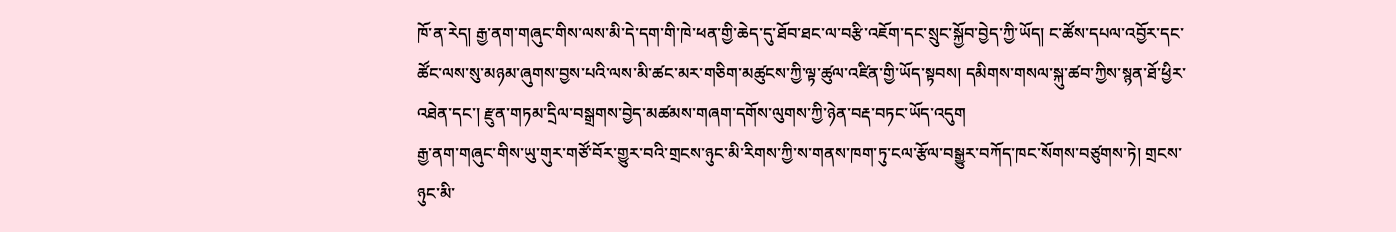ཁོ་ན་རེད། རྒྱ་ནག་གཞུང་གིས་ལས་མི་དེ་དག་གི་ཁེ་ཕན་གྱི་ཆེད་དུ་ཐོབ་ཐང་ལ་བརྩི་འཇོག་དང་སྲུང་སྐྱོབ་བྱེད་ཀྱི་ཡོད། ང་ཚོས་དཔལ་འབྱོར་དང་ཚོང་ལས་སུ་མཉམ་ཞུགས་བྱས་པའི་ལས་མི་ཚང་མར་གཅིག་མཚུངས་ཀྱི་ལྟ་ཚུལ་འཛིན་གྱི་ཡོད་སྟབས། དམིགས་གསལ་སྐུ་ཚབ་ཀྱིས་སྙན་ཐོ་ཕྱིར་འཐེན་དང་། རྫུན་གཏམ་དྲིལ་བསྒྲགས་བྱེད་མཚམས་གཞག་དགོས་ལུགས་ཀྱི་ཉེན་བརྡ་བཏང་ཡོད་འདུག
རྒྱ་ནག་གཞུང་གིས་ཡུ་གུར་གཙོ་བོར་གྱུར་བའི་གྲངས་ཉུང་མི་རིགས་ཀྱི་ས་གནས་ཁག་ཏུ་ངལ་རྩོལ་བསྒྱུར་བཀོད་ཁང་སོགས་བཙུགས་ཏེ། གྲངས་ཉུང་མི་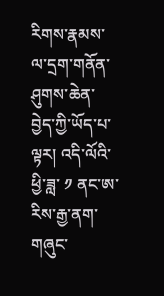རིགས་རྣམས་ལ་དྲག་གནོན་ཤུགས་ཆེན་བྱེད་ཀྱི་ཡོད་པ་ལྟར། འདི་ལོའི་ཕྱི་ཟླ་ ༡ ནང་ཨ་རིས་རྒྱ་ནག་གཞུང་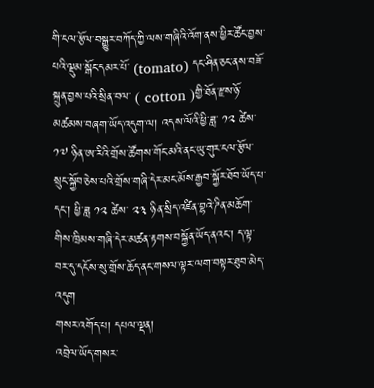གི་ངལ་རྩོལ་བསྒྱུར་བཀོད་ཀྱི་ལས་གཞིའི་འོག་ནས་ཕྱིར་ཚོང་བྱས་པའི་ལྡུམ་སྒོང་དམར་པོ་ (tomato) དང་ཤིན་ཅང་ནས་བཟོ་སྐྲུན་བྱས་པའི་སྲིན་བལ་ ( cotton )གྱི་ཐོན་རྫས་ཉོ་མཚམས་བཞག་ཡོད་འདུག་ལ། འདས་ལོའི་ཕྱི་ཟླ་ ༡༢ ཚེས་ ༡༧ ཉིན་ཨ་རིའི་གྲོས་ཚོགས་གོང་མའི་ནང་ཡུ་གུར་ངལ་རྩོལ་སྲུང་སྐྱོབ་ཅེས་པའི་གྲོས་གཞི་དེར་མང་མོས་རྒྱབ་སྐྱོར་ཐོབ་ཡོད་པ་དང་། ཕྱི་ཟླ ༡༢ ཚེས་ ༢༣ ཉིན་སྲིད་འཛིན་བྷའེ་ཌིན་མཆོག་གིས་ཁྲིམས་གཞི་དེར་མཚན་རྟགས་བསྐྱོན་ཡོད་ནའང་། ད་ལྟ་བར་དུ་དངོས་སུ་གྲོས་ཆོད་ནང་གསལ་ལྟར་ལག་བསྟར་ཐུབ་མེད་འདུག
གསར་འགོད་པ། དཔལ་ལྡན།
འབྲེལ་ཡོད་གསར་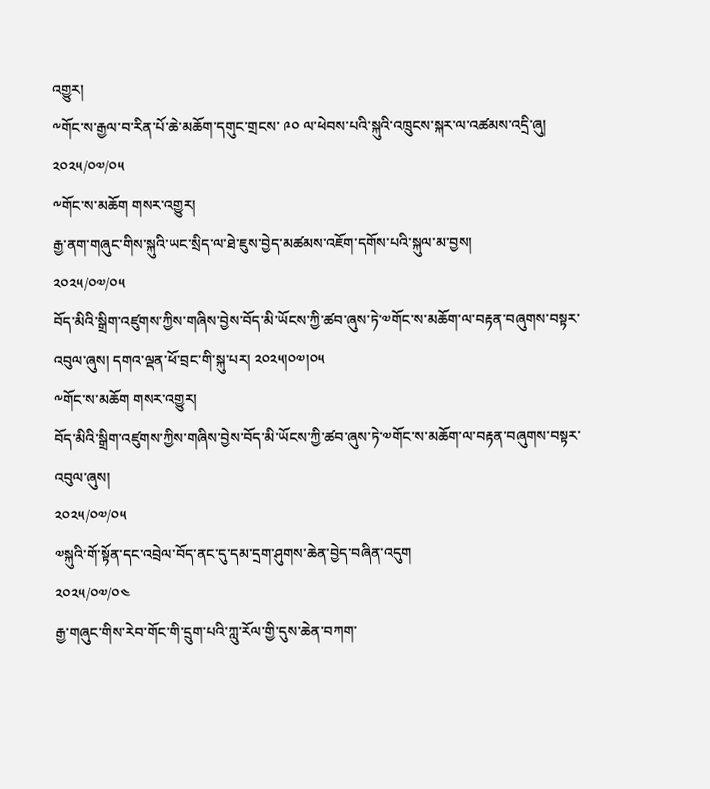འགྱུར།
༸གོང་ས་རྒྱལ་བ་རིན་པོ་ཆེ་མཆོག་དགུང་གྲངས་ ༩༠ ལ་ཕེབས་པའི་སྐུའི་འཁྲུངས་སྐར་ལ་འཚམས་འདྲི་ཞུ།
༢༠༢༥/༠༧/༠༥
༸གོང་ས་མཆོག གསར་འགྱུར།
རྒྱ་ནག་གཞུང་གིས་སྐུའི་ཡང་སྲིད་ལ་ཐེ་ཇུས་བྱེད་མཚམས་འཇོག་དགོས་པའི་སྐུལ་མ་བྱས།
༢༠༢༥/༠༧/༠༥
བོད་མིའི་སྒྲིག་འཛུགས་ཀྱིས་གཞིས་བྱེས་བོད་མི་ཡོངས་ཀྱི་ཚབ་ཞུས་ཏེ་༧གོང་ས་མཆོག་ལ་བརྟན་བཞུགས་བསྟར་འབུལ་ཞུས། དགའ་ལྡན་ཕོ་བྲང་གི་སྐུ་པར། ༢༠༢༥།༠༧།༠༥
༸གོང་ས་མཆོག གསར་འགྱུར།
བོད་མིའི་སྒྲིག་འཛུགས་ཀྱིས་གཞིས་བྱེས་བོད་མི་ཡོངས་ཀྱི་ཚབ་ཞུས་ཏེ་༧གོང་ས་མཆོག་ལ་བརྟན་བཞུགས་བསྟར་འབུལ་ཞུས།
༢༠༢༥/༠༧/༠༥
༧སྐུའི་གོ་སྟོན་དང་འབྲེལ་བོད་ནང་དུ་དམ་དྲག་ཤུགས་ཆེན་བྱེད་བཞིན་འདུག
༢༠༢༥/༠༧/༠༤
རྒྱ་གཞུང་གིས་རེབ་གོང་གི་དྲུག་པའི་ཀླུ་རོལ་གྱི་དུས་ཆེན་བཀག་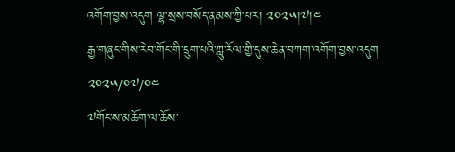འགོག་བྱས་འདུག ལྷ་སྲས་བསོད་ནམས་ཀྱི་པར། ༢༠༢༥།༧།༤
རྒྱ་གཞུང་གིས་རེབ་གོང་གི་དྲུག་པའི་ཀླུ་རོལ་གྱི་དུས་ཆེན་བཀག་འགོག་བྱས་འདུག
༢༠༢༥/༠༧/༠༤
༧གོང་ས་མཆོག་ལ་ཆོས་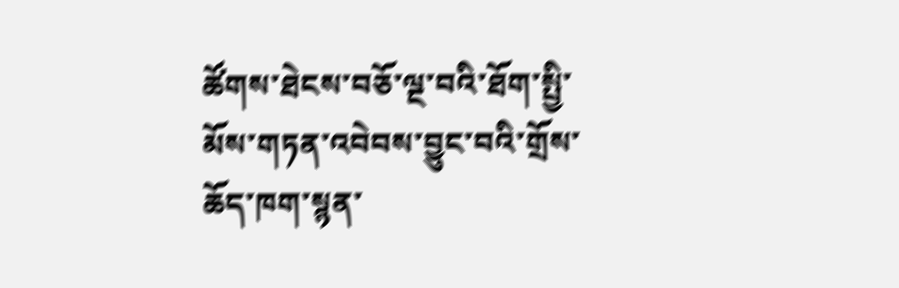ཚོགས་ཐེངས་བཅོ་ལྔ་བའི་ཐོག་སྤྱི་མོས་གཏན་འབེབས་བྱུང་བའི་གྲོས་ཆོད་ཁག་སྙན་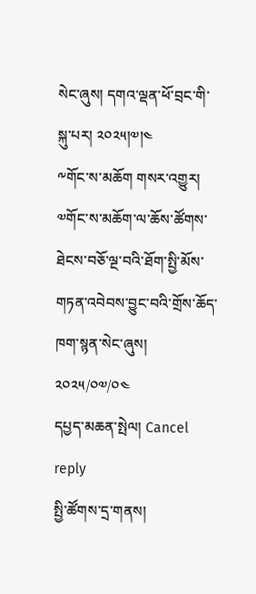སེང་ཞུས། དགའ་ལྡན་ཕོ་བྲང་གི་སྐུ་པར། ༢༠༢༥།༧།༤
༸གོང་ས་མཆོག གསར་འགྱུར།
༧གོང་ས་མཆོག་ལ་ཆོས་ཚོགས་ཐེངས་བཅོ་ལྔ་བའི་ཐོག་སྤྱི་མོས་གཏན་འབེབས་བྱུང་བའི་གྲོས་ཆོད་ཁག་སྙན་སེང་ཞུས།
༢༠༢༥/༠༧/༠༤
དཔྱད་མཆན་སྤེལ། Cancel reply
སྤྱི་ཚོགས་དྲ་གནས།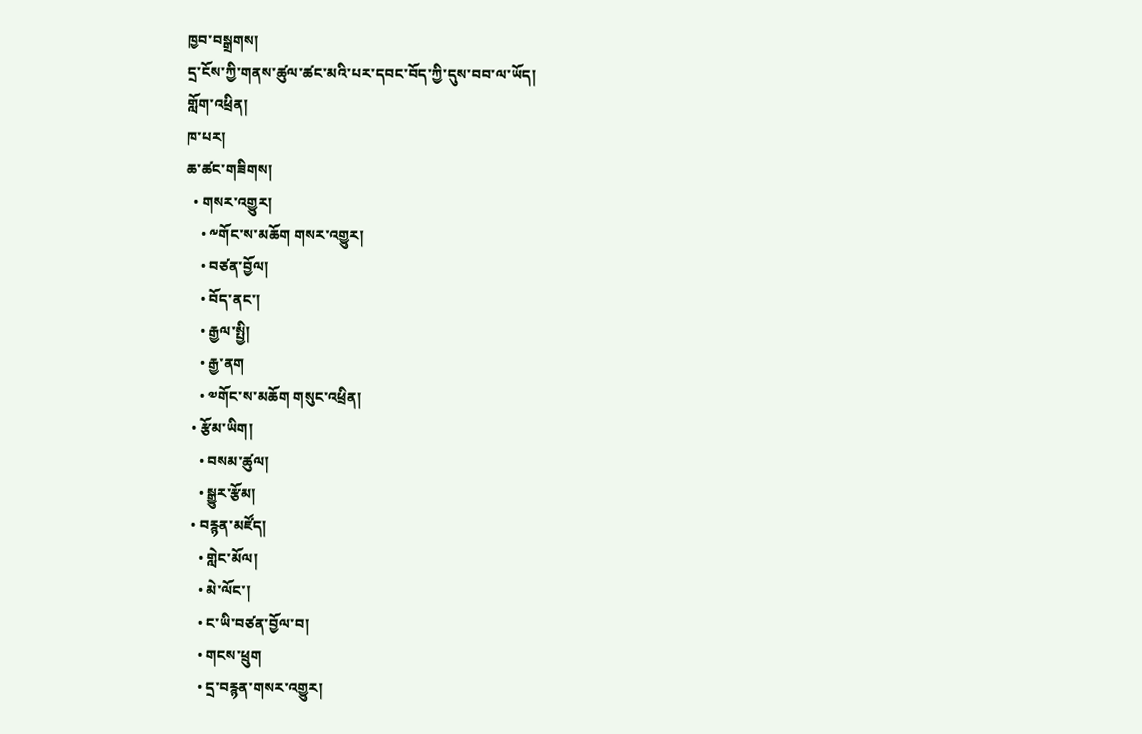ཁྱབ་བསྒྲགས།
དྲ་ངོས་ཀྱི་གནས་ཚུལ་ཚང་མའི་པར་དབང་བོད་ཀྱི་དུས་བབ་ལ་ཡོད།
གློག་འཕྲིན།
ཁ་པར།
ཆ་ཚང་གཟིགས།
  • གསར་འགྱུར།
    • ༸གོང་ས་མཆོག གསར་འགྱུར།
    • བཙན་བྱོལ།
    • བོད་ནང་།
    • རྒྱལ་སྤྱི།
    • རྒྱ་ནག
    • ༧གོང་ས་མཆོག གསུང་འཕྲིན།
  • རྩོམ་ཡིག།
    • བསམ་ཚུལ།
    • སྒྱུར་རྩོམ།
  • བརྙན་མཛོད།
    • གླེང་མོལ།
    • མེ་ལོང་།
    • ང་ཡི་བཙན་བྱོལ་བ།
    • གངས་ཕྲུག
    • དྲ་བརྙན་གསར་འགྱུར།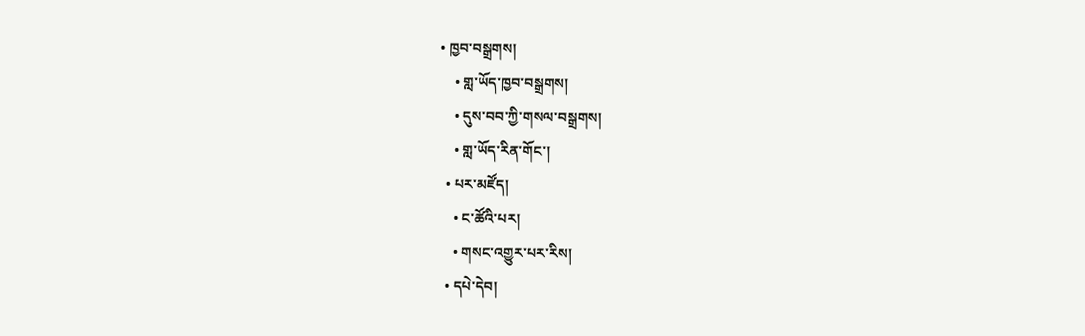• ཁྱབ་བསྒྲགས།
    • གླ་ཡོད་ཁྱབ་བསྒྲགས།
    • དུས་བབ་ཀྱི་གསལ་བསྒྲགས།
    • གླ་ཡོད་རིན་གོང་།
  • པར་མཛོད།
    • ང་ཚོའི་པར།
    • གསང་འགྱུར་པར་རིས།
  • དཔེ་དེབ།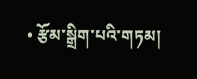• རྩོམ་སྒྲིག་པའི་གཏམ།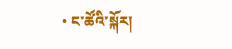• ང་ཚོའི་སྐོར།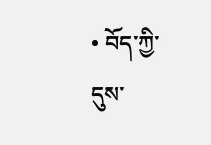• བོད་ཀྱི་དུས་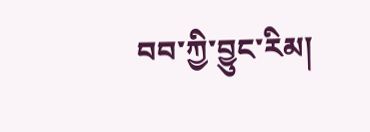བབ་ཀྱི་བྱུང་རིམ།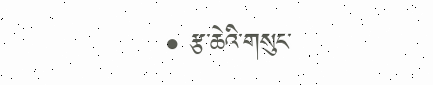• རྩ་ཆེའི་གསུང་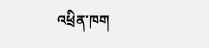འཕྲིན་ཁག